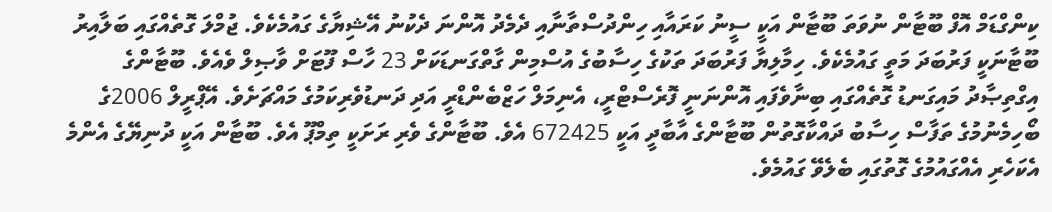ކިންގްޑަމް އޮފް ބޫޓާން ނުވަތަ ބޫޓާން އަކީ ސީނު ކަރައާއި ހިންދުސްތާނާއި ދެމެދު އޮންނަ ދެކުނު އޭޝިޔާގެ ގައުމެކެވެ. ޖުމްލަ ގޮތެއްގައި ބަލާއިރު ބޫޓާނަކީ ފަރުބަދަ މަތީ ގައުމެކެވެ. ހިމާލިޔާ ފަރުބަދަ ތަކުގެ ހިސާބުގެ އުސްމިން ގާތްގަނޑަކަށް 23 ހާސް ފޫޓަށް ވާޞިލް ވެއެވެ. ބޫޓާންގެ އިގްތިޞާދު މައިގަނޑު ގޮތެއްގައި ބިނާވެފައި އޮންނަނީ ފޮރެސްޓްރީ، އެނިމަލް ހަޒްބެންޑްރީ އަދި ދަނޑުވެރިކަމުގެ މައްޗަށެވެ. އޭޕްރީލް 2006ގެ ބޯހިމެނުމުގެ ތަފާސް ހިސާބު ދައްކާގޮތުން ބޫޓާންގެ އާބާދީ އަކީ 672425 އެވެ. ބޫޓާންގެ ވެރި ރަށަކީ ތިމްޕޫ އެވެ. ބޫޓާން އަކީ ދުނިޔޭގެ އެންމެ އެކަހެރި އެއްގައުމުގެ ގޮތުގައި ބެލެވޭ ގައުމެވެ.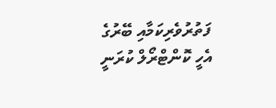ފަތުރުވެރިކަމާއި ބޭރުގެ އެހީ ކޮންޓްރޯލް ކުރަނީ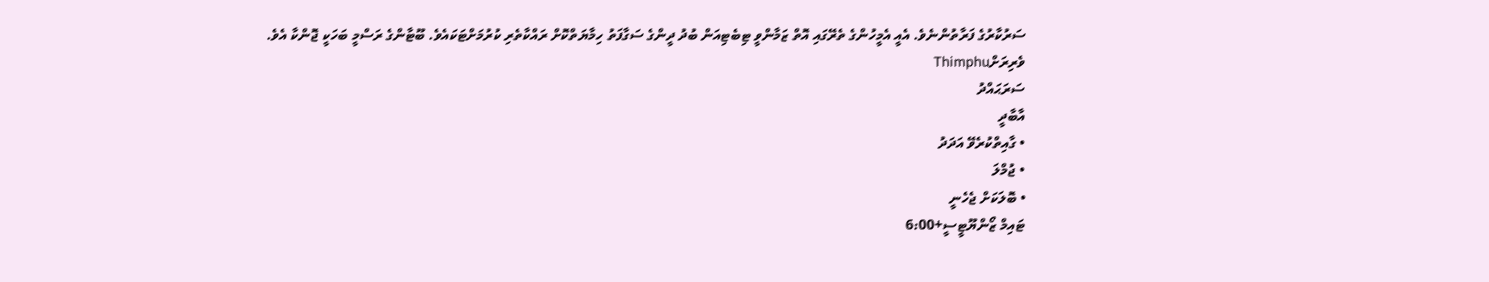ސަރުކާރުގެ ފަރާތުންނެވެ. އެއީ އެމީހުންގެ ތެރޭގައި އޮތް ޒަމާންވީ ޓިބެޓިއަން ބުދު ދީންގެ ސަގާފަތު ހިމާޔަތްކޮށް ރައްކާތެރި ކުރުމަށްޓަކައެވެ. ބޫޓާންގެ ރަސްމީ ބަހަކީ ޖޮންކާ އެވެ.
ވެރިރަށްThimphu
ސަރަޙައްދު
އާބާދީ
• ގާއިތްކުރެވޭ އަދަދު
• ޖުމްލަ
• ބޮލަކަށް ޖެހެނީ
ޓައިމް ޒޯންޔޫޓީސީ+6:00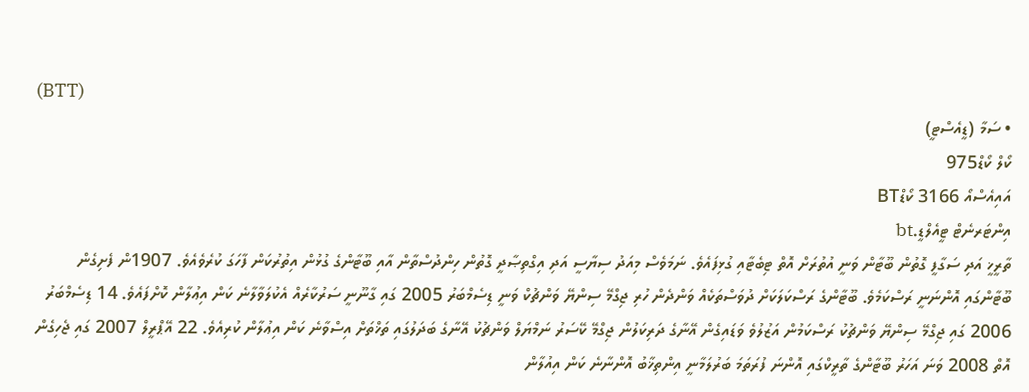(BTT)
• ސަމާ (ޑީއެސްޓީ)
ކޯލް ކޯޑް975
އައިއެސްއޯ 3166 ކޯޑްBT
އިންޓަރނެޓް ޓީއެލްޑީ.bt
ތާރީޚީ އަދި ސަގާފީ ގޮތުން ބޫޓާން ވަނީ އުތުރަށް އޮތް ޓިބެޓާއި ގުޅިފައެވެ. ނަމަވެސް މިއަދު ސިޔާސީ އަދި އިގްތިޞާދީ ގޮތުން ހިންދުސްތާން އާއި ބޫޓާންގެ ގުޅުން އިތުރުކަން ފާހަގަ ކުރެވެއެވެ. 1907ން ފެށިގެން ބޫޓާންގައި އޮންނަނީ ރަސްކަމެވެ. ބޫޓާންގެ ރަސްކަލަކަށް ދުވަސްތަކެއް ވަންދެން ހުރި ޖިގްމޭ ސިންޔޭ ވަންޗުކް ވަނީ ޑިސެމްބަރު 2005 ގައި ގާނޫނީ ސަރުކާރެއް އެކުލަވާލާނެ ކަން އިޢުލާން ކޮށްފައެވެ. 14 ޑިސެމްބަރު 2006 ގައި ޖިގްމޭ ސިންޔޭ ވަންޗުކު ރަސްކަމުން އަޒުލުވެ ވަޑައިގެން އޭނާގެ ދަރިކަލުން ޖިގްމޭ ކޭސަރު ނަމްޔަލް ވަންޗުކު އޭނާގެ ބަދަލުގައި ތަޚްތަށް އިސްވާނެ ކަން އިޢުލާން ކުރިއެވެ. 22 އޭޕްރީލް 2007 ގައި ޖެހިގެން އޮތް 2008 ވަނަ އަހަރު ބޫޓާންގެ ތާރީކްގައި އޮންނަ ފުރަތަމަ ބަރުލަމާނީ އިންތިޚާބު އޮންނާނެ ކަން އިއުލާން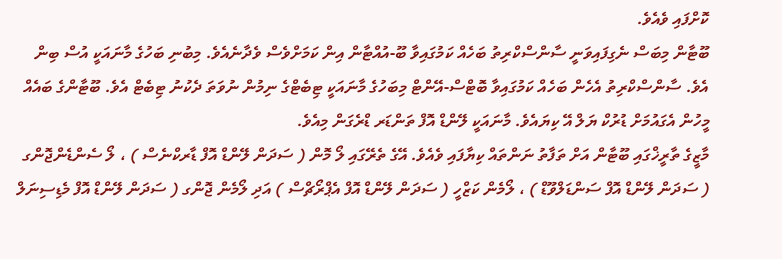ކޮށްފައި ވެއެވެ.
ބޫޓާން މިބަސް ނެގިފައިވަނީ ސާންސްކްރިތު ބަހެއް ކަމުގައިވާ ބޫ-އުއްޓާން އިން ކަމަށްވެސް ވެދާނެއެވެ. މިބުނި ބަހުގެ މާނައަކީ އުސް ބިން އެވެ. ސާންސްކްރިތު އެހެން ބަހެއް ކަމުގައިވާ ބޮޓްސް-އޭންޓް މިބަހުގެ މާނައަކީ ޓިބެޓްގެ ނިމުން ނުވަތަ ދެކުނު ޓިބެޓް އެވެ. ބޫޓާންގެ ބައެއް މީހުން އެގައުމަށް ޑުރުކް ޔަލް އޭ ކިޔައެވެ. މާނައަކީ ލޭންޑް އޮފް ތަންޑަރ ޑްރެގަން މިއެވެ.
މާޒީގެ ތާރީޚްގައި ބޫޓާން އަށް ތަފާތު ނަންތައް ކިޔާފައި ވެއެވެ. އޭގެ ތެރޭގައި ލޯ މޮން ( ސަދަން ލޭންޑް އޮފް ޑާރކްނެސް ) ، ލޯ ސެންޑެންޖޮންގ ( ސަދަން ލޭންޑް އޮފް ސަންޑަލްވޫޑް ) ، ލޯމެން ކަޒްހީ ( ސަދަން ލޭންޑް އޮފް އެޕްރޯޗްސް ) އަދި ލޯމެން ޖޮންގ ( ސަދަން ލޭންޑް އޮފް މެޑިސިނަލް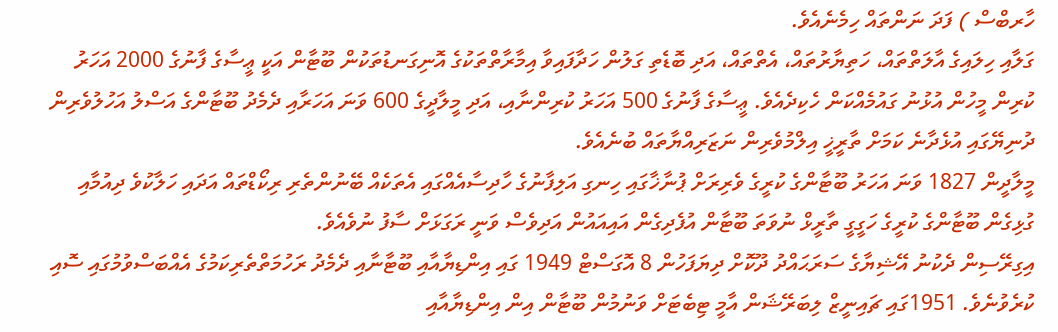ހާރބްސް ) ފަދަ ނަންތައް ހިމެނެއެވެ.
ގަލާއި ހިލައިގެ އާލަތްތައް، ހަތިޔާރުތައް، އެތްތައް، އަދި ބޮޑެތި ގަލުން ހަދާފައިވާ އިމާރާތްތަކުގެ އޮނިގަނޑުތަކުން ބޫޓާން އަކީ ޢީސާގެ ފާނުގެ 2000 އަހަރު ކުރިން މީހުން އުޅުނު ގައުމެއްކަން ހެކިދެއެވެ. ޢީސާގެ ފާނުގެ 500 އަހަރު ކުރިންނާއި، އަދި މީލާދީގެ 600 ވަނަ އަހަރާއި ދެމެދު ބޫޓާންގެ އަސްލު އަހުލުވެރިން ދުނިޔޭގައި އުޅެދާނެ ކަމަށް ތާރީޚީ އިލްމުވެރިން ނަޒަރިއްޔާތައް ބުނެއެވެ.
މީލާދީން 1827 ވަނަ އަހަރު ބޫޓާންގެ ކުރީގެ ވެރިރަށް ޕުނާޚާގައި ހިނގި އަލިފާނުގެ ހާދިސާއެއްގައި އެތަކެއް ބޭނުންތެރި ރިކޯޑްތައް އަދައި ހަލާކުވެ ދިއުމާއި ގުޅިގެން ބޫޓާންގެ ކުރީގެ ހަގީގީ ތާރީޅް ނުވަތަ ބޫޓާން އުފެދިގެން އައިއައުން އަދިވެސް ވަނީ ރަގަޅަށް ސާފު ނުވެއެވެ.
އިގިރޭސިން ދެކުނު އޭޝިޔާގެ ސަރަޙައްދު ދޫކޮށް ދިޔަފަހުން 8 އޮގަސްޓް 1949 ގައި އިންޑިޔާއާއި ބޫޓާނާއި ދެމެދު ރަހުމަތްތެރިކަމުގެ އެއްބަސްވުމުގައި ސޮއި ކުރެވުނެވެ. 1951ގައި ޗައިނީޒް ލިބަރޭޝަން އާމީ ޓިބެޓަށް ވަނުމުން ބޫޓާން އިން އިންޑިޔާއާއި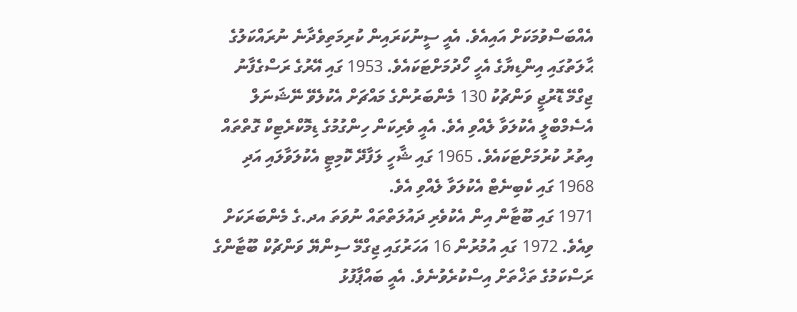އެއްބަސްވުމަކަށް އައިއެވެ. އެއީ ސީނުކަރައިން ކުރިމަތިވެދާނެ ނުރައްކަލުގެ ޙާލަތުގައި އިންޑިޔާގެ އެހީ ހޯދުމަށްޓަކައެވެ. 1953 ގައި އޭރުގެ ރަސްގެފާނު ޖިގްމޭ ޑޮރުޖީ ވަންޗުކު 130 މެންބަރުންގެ މައްޗަށް އެކުލެވޭ ނޭޝަނަލް އެސެމްބްލީ އެކުލަވާ ލެއްވި އެވެ. އެއީ ވެރިކަން ހިންގުމުގެ ޑިމޮކްރެޓިކް ގޮތްތައް އިތުރު ކުރުމަށްޓަކައެވެ. 1965 ގައި ޝާހީ ލަފާދޭ ކޮމިޓީ އެކުލަވާލައި އަދި 1968 ގައި ކެބިނެޓް އެކުލަވާ ލެއްވި އެވެ.
1971 ގައި ބޫޓާން އިން އެކުވެރި ދައުލަތްތައް ނުވަތަ އދ.ގެ މެންބަރަކަށް ވިއެވެ. 1972 ގައި އުމުރުން 16 އަހަރުގައި ޖިގްމޭ ސިންޔޭ ވަންޗުކް ބޫޓާންގެ ރަސްކަމުގެ ތަޚްތަށް އިސްކުރެވުނެވެ. އެއީ ބައްޕާފުޅު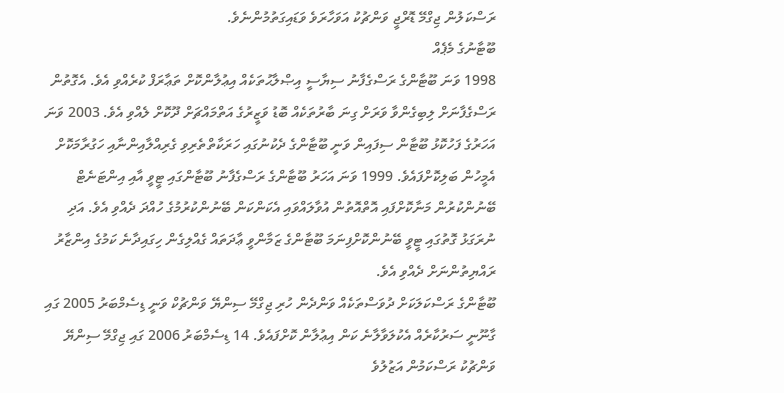ރަސްކަލުން ޖިގްމޭ ޑޮރްޖީ ވަންޗުކު އަވަހާރަވެ ވަޑައިގަތުމުންނެވެ.
ބޫޓާނުގެ މެޕެއް
1998 ވަނަ ބޫޓާންގެ ރަސްގެފާނު ސިޔާސީ އިޞްލާޙުތަކެއް އިޢުލާންކޮށް ތަޢާރަފް ކުރެއްވި އެވެ. އެގޮތުން ރަސްގެފާނަށް ލިބިގެންވާ ވަރަށް ގިނަ ބާރުތަކެއް ބޮޑު ވަޒީރުގެ އަތްމައްޗަށް ދޫކޮށް ލެއްވި އެވެ. 2003 ވަނަ އަހަރުގެ ފަހުކޮޅު ބޫޓާން ސިފައިން ވަނީ ބޫޓާންގެ ދެކުނުގައި ހަރަކާތްތެރިވި ގެރިއްލާއިންނާއި ހަގުރާމަކޮށް އެމީހުން ބަލިކޮށްފައެވެ. 1999 ވަނަ އަހަރު ބޫޓާންގެ ރަސްގެފާނު ބޫޓާންގައި ޓީވީ އާއި އިންޓަނެޓް ބޭނުންކުރުން މަނާކޮށްފައި އޮތްއޮތުން އުވާލައްވައި އެކަންކަން ބޭނުންކުރުމުގެ ހުއްދަ ދެއްވި އެވެ. އަދި ނުރަގަޅު ގޮތުގައި ޓީވީ ބޭނުންކޮށްފިނަމަ ބޫޓާންގެ ޒަމާންވީ ޢާދަތައް ގެއްލިގެން ހިގައިދާނެ ކަމުގެ އިންޒާރު ރައްޔިތުންނަށް ދެއްވި އެވެ.
ބޫޓާންގެ ރަސްކަލަކަށް ދުވަސްތަކެއް ވަންދެން ހުރި ޖިގްމޭ ސިންޔޭ ވަންޗުކް ވަނީ ޑިސެމްބަރު 2005 ގައި ގާނޫނީ ސަރުކާރެއް އެކުލަވާލާނެ ކަން އިޢުލާން ކޮށްފައެވެ. 14 ޑިސެމްބަރު 2006 ގައި ޖިގްމޭ ސިންޔޭ ވަންޗުކު ރަސްކަމުން އަޒުލުވެ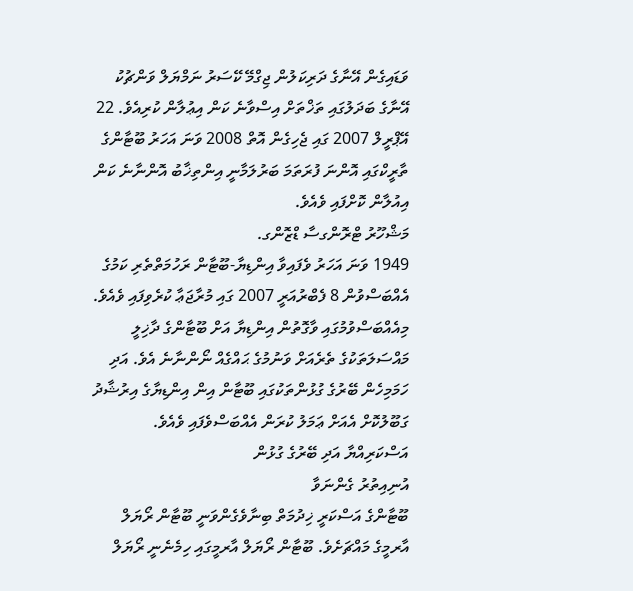ވަޑައިގެން އޭނާގެ ދަރިކަލުން ޖިގްމޭ ކޭސަރު ނަމްޔަލް ވަންޗުކު އޭނާގެ ބަދަލުގައި ތަޚްތަށް އިސްވާނެ ކަން އިޢުލާން ކުރިއެވެ. 22 އޭޕްރީލް 2007 ގައި ޖެހިގެން އޮތް 2008 ވަނަ އަހަރު ބޫޓާންގެ ތާރީކްގައި އޮންނަ ފުރަތަމަ ބަރުލަމާނީ އިންތިޚާބު އޮންނާނެ ކަން އިއުލާން ކޮށްފައި ވެއެވެ.
މަޝްހޫރު ޓްރޮންގސާ ޑްޒޮންގ.
1949 ވަނަ އަހަރު ވެފައިވާ އިންޑިޔާ-ބޫޓާން ރަހުމަތްތެރި ކަމުގެ އެއްބަސްވުން 8 ފެބްރުއަރީ 2007 ގައި މުރާޖަޢާ ކުރެވިފައި ވެއެވެ. މިއެއްބަސްވުމުގައި ވާގޮތުން އިންޑިޔާ އަށް ބޫޓާންގެ ދާޚިލީ މައްސަލަތަކުގެ ތެރެއަށް ވަނުމުގެ ޙައްގެއް ނޯންނާނެ އެވެ. އަދި ހަމަމިހެން ބޭރުގެ ގުޅުންތަކުގައި ބޫޓާން އިން އިންޑިޔާގެ އިރުޝާދު ގަބޫލުކޮށް އެއަށް ޢަމަލު ކުރަން އެއްބަސްވެފައި ވެއެވެ.
އަސްކަރިއްޔާ އަދި ބޭރުގެ ގުޅުން
އުނިއިތުރު ގެންނަވާ
ބޫޓާންގެ އަސްކަރީ ޚިދުމަތް ބިނާވެގެންވަނީ ބޫޓާން ރޯޔަލް އާރމީގެ މައްޗަށެވެ. ބޫޓާން ރޯޔަލް އާރމީގައި ހިމެނެނީ ރޯޔަލް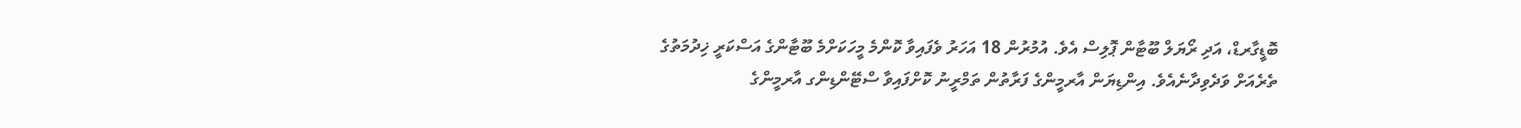ބޮޑީގާރޑް، އަދި ރޯޔަލް ބޫޓާން ޕޮލިސް އެވެ. އުމުރުން 18 އަހަރު ވެފައިވާ ކޮންމެ މީހަކަށްމެ ބޫޓާންގެ އަސްކަރީ ޚިދުމަތުގެ ތެރެއަށް ވަދެވިދާނެއެވެ. އިންޑިޔަން އާރމީންގެ ފަރާތުން ތަމްރީނު ކޮށްފައިވާ ސްޓޭންޑިންގ އާރމީންގެ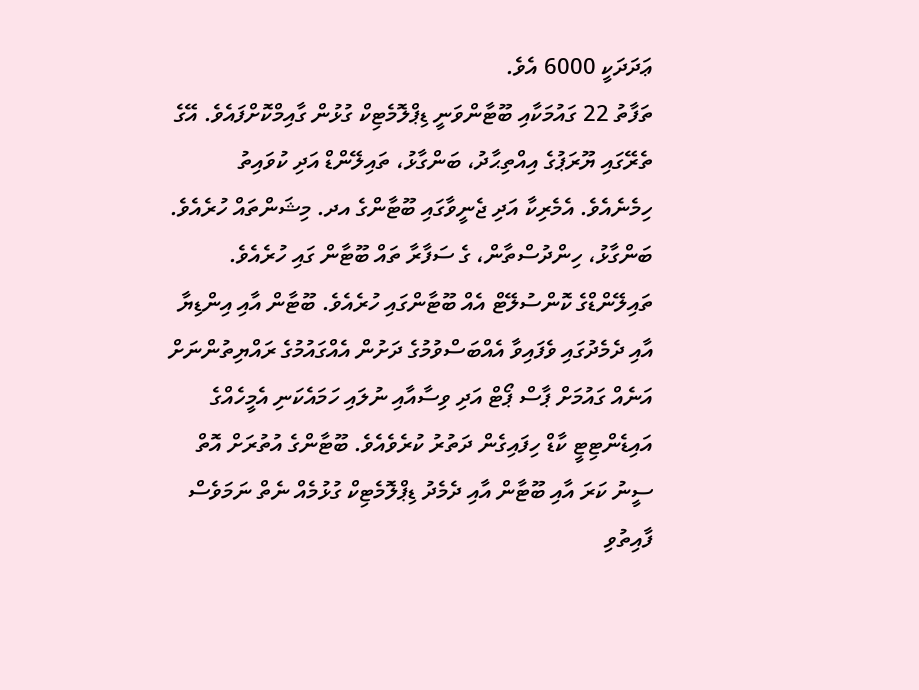ޢަދަދަކީ 6000 އެވެ.
ތަފާތު 22 ގައުމަކާއި ބޫޓާންވަނީ ޑިޕްލޮމެޓިކް ގުޅުން ގާއިމްކޮށްފައެވެ. އޭގެ ތެރޭގައި ޔޫރަޕުގެ އިއްތިޙާދު، ބަންގާޅު، ތައިލޭންޑް އަދި ކުވައިތު ހިމެނެއެވެ. އެމެރިކާ އަދި ޖެނީވާގައި ބޫޓާންގެ އދ. މިޝަންތައް ހުރެއެވެ. ބަންގާޅު، ހިންދުސްތާން، ގެ ސަފާރާ ތައް ބޫޓާން ގައި ހުރެއެވެ. ތައިލޭންޑްގެ ކޮންސުލޭޓް އެއް ބޫޓާންގައި ހުރެއެވެ. ބޫޓާން އާއި އިންޑިޔާ އާއި ދެމެދުގައި ވެފައިވާ އެއްބަސްވުމުގެ ދަށުން އެއްގައުމުގެ ރައްޔިތުންނަށް އަނެއް ގައުމަށް ޕާސް ޕޯޓް އަދި ވިސާއާއި ނުލައި ހަމައެކަނި އެމީހެއްގެ އައިޑެންޓިޓީ ކާޑް ހިފައިގެން ދަތުރު ކުރެވެއެވެ. ބޫޓާންގެ އުތުރަށް އޮތް ސީނު ކަރަ އާއި ބޫޓާން އާއި ދެމެދު ޑިޕްލޮމެޓިކް ގުޅުމެއް ނެތް ނަމަވެސް ފާއިތުވި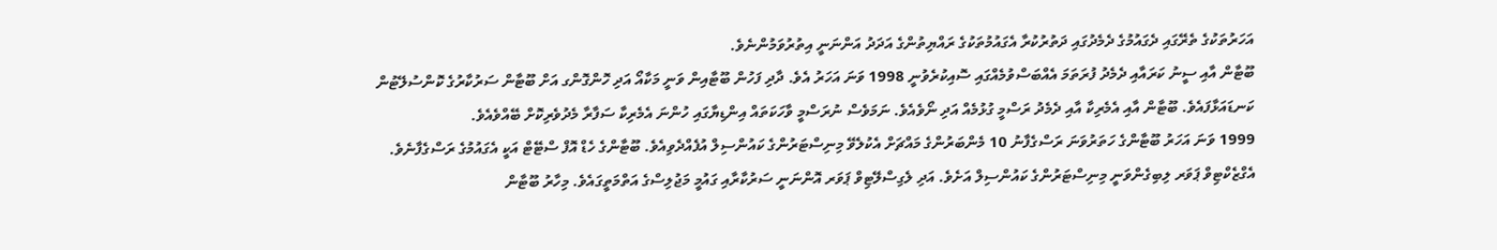އަހަރުތަކުގެ ތެރޭގައި ދެގައުމުގެ ދެމެދުގައި ދަތުރުކުރާ އެގައުމުތަކުގެ ރައްޔިތުންގެ އަދަދު އަންނަނީ އިތުރުވަމުންނެވެ.
ބޫޓާން އާއި ސީނު ކަރައާއި ދެމެދު ފުރަތަމަ އެއްބަސްވުމެއްގައި ސޮއިކުރެވުނީ 1998 ވަނަ އަހަރު އެވެ. ދާދި ފަހުން ބޫޓާއިން ވަނީ މަކާއޯ އަދި ހޮންގޮންގ އަށް ބޫޓާން ސަރުކާރުގެ ކޮންސުލޭޓުން ކަނޑައަޅާފައެވެ. ބޫޓާން އާއި އެމެރިކާ އާއި ދެމެދު ރަސްމީ ގުޅުމެއް އަދި ނޯވެއެވެ. ނަމަވެސް ނުރަސްމީ ވާހަކަތައް އިންޑިޔާގައި ހުންނަ އެމެރިކާ ސަފާރާ މެދުވެރިކޮށް ބޭއްވެއެވެ.
1999 ވަނަ އަހަރު ބޫޓާންގެ ހަތަރުވަނަ ރަސްގެފާނު 10 މެންބަރުންގެ މައްޗަށް އެކުލެވޭ މިނިސްޓަރުންގެ ކައުންސިލް އުފެއްދެވިއެވެ. ބޫޓާންގެ ހެޑް އޮފް ސްޓޭޓް އަކީ އެގައުމުގެ ރަސްގެފާނެވެ. އެގްޒެކްޓިވް ޕަވަރ ލިބިގެންވަނީ މިނިސްޓަރުންގެ ކައުންސިލް އަށެވެ. އަދި ލެގިސްލޭޓިވް ޕަވަރ އޮންނަނީ ސަރުކާރާއި ގައުމީ މަޖުލިސްގެ އަތްމަތީގައެވެ. މިހާރު ބޫޓާން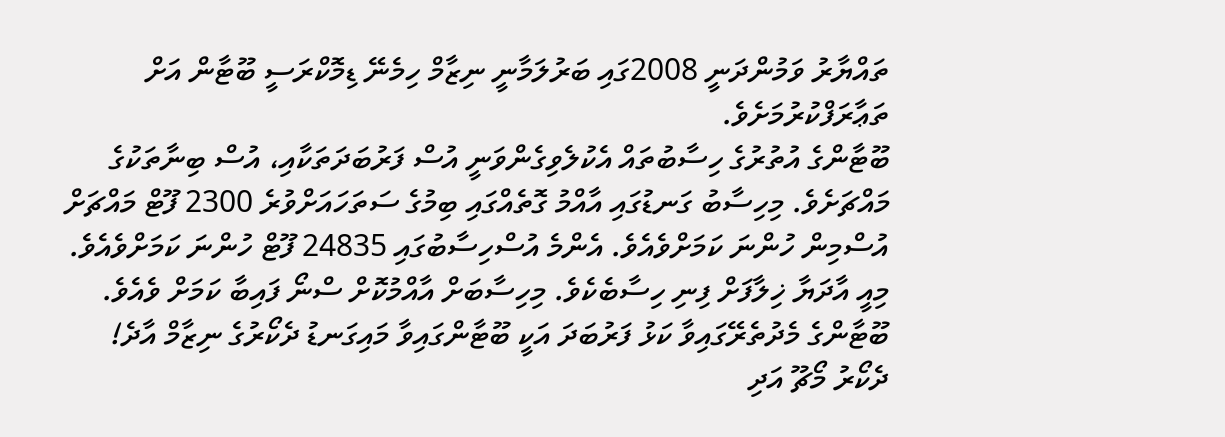ތައްޔާރު ވަމުންދަނީ 2008ގައި ބަރުލަމާނީ ނިޒާމް ހިމެނޭ ޑިމޮކްރަސީ ބޫޓާން އަށް ތަޢާރަފްކުރުމަށެވެ.
ބޫޓާންގެ އުތުރުގެ ހިސާބުތައް އެކުލެވިގެންވަނީ އުސް ފަރުބަދަތަކާއި، އުސް ބިނާތަކުގެ މައްޗަށެވެ. މިހިސާބު ގަނޑުގައި އާއްމު ގޮތެއްގައި ބިމުގެ ސަތަހައަށްވުރެ 2300 ފޫޓް މައްޗަށް އުސްމިން ހުންނަ ކަމަށްވެއެވެ. އެންމެ އުސްހިސާބުގައި 24835 ފޫޓް ހުންނަ ކަމަށްވެއެވެ. މިއީ އާދަޔާ ޚިލާފަށް ފިނި ހިސާބެކެވެ. މިހިސާބަށް އާއްމުކޮށް ސްނޯ ފައިބާ ކަމަށް ވެއެވެ.
ބޫޓާންގެ މެދުތެރޭގައިވާ ކަޅު ފަރުބަދަ އަކީ ބޫޓާންގައިވާ މައިގަނޑު ދެކޯރުގެ ނިޒާމް އާދެ! ދެކޯރު މޯޗޫ އަދި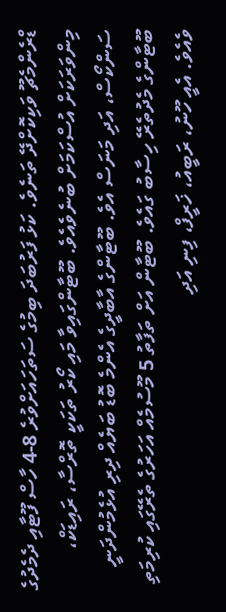ޑްރެންމެޗޫ ވަކިކޮށްދޭ ތަނެވެ. ކަޅު ފަރުބަދަ ބިމުގެ ސަތަހައަށްވުރެ 8-4 ހާސް ފޫޓާއި ދެމެދުގެ މިންވަރަކަށް އުސްކަމަށް ބުނެވެއެވެ. ބޫޓާންގައިވާ މައި ކޯރު ތަކަކީ ތޮރްސާ، ރައިޑަކް، ސަންކޯސް، އަދި މަނަސް އެވެ. ބޫޓާންގެ އާބާދީގެ އެންމެ ބޮޑު ބަޔެއް ދިރި އުޅެމުންދަނީ ބޫޓާންގެ މެދުތެރޭ ހިސާބު ގައެވެ. ބޫޓާން އަށް ތަފާތު 5 މޫސުމެއް އަހަރުގެ ތެރޭގައި ކުރިމަތި ވެއެވެ. އެއީ ހޫނު، ރަބީއު، ޚަރީފް، ފިނި އަދި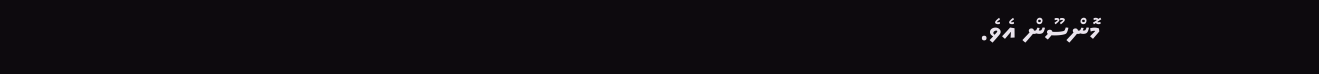މޮންސޫން އެވެ.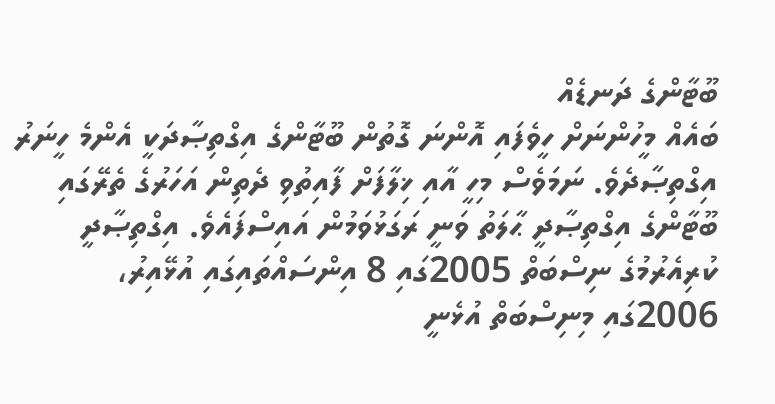ބޫޓާންގެ ދަނޑެއް
ބައެއް މީހުންނަށް ހީވެފައި އޮންނަ ގޮތުން ބޫޓާންގެ އިގްތިޞާދަކީ އެންމެ ހީނަރު އިގްތިޞާދެވެ. ނަމަވެސް މިހީ އާއި ޚިލާފަށް ފާއިތުވި ދެތިން އަހަރުގެ ތެރޭގައި ބޫޓާންގެ އިގްތިޞާދީ ޙާލަތު ވަނީ ރަގަޅުވަމުން އައިސްފައެވެ. އިގްތިޞާދީ ކުރިއެރުމުގެ ނިސްބަތް 2005ގައި 8 އިންސައްތައިގައި އުޅޭއިރު، 2006ގައި މިނިސްބަތް އުޅެނީ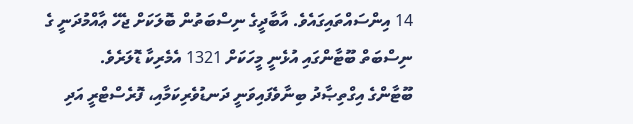14 އިންސައްތައިގައެވެ. އާބާދީގެ ނިސްބަތުން ބޮލަކަށް ޖެހޭ ޢާއްމުދަނީ ގެ ނިސްބަތް ބޫޓާންގައި އުޅެނީ މީހަކަށް 1321 އެމެރިކާ ޑޮލަރެވެ.
ބޫޓާންގެ އިގްތިޞާދު ބިނާވެފައިވަނީ ދަނޑުވެރިކަމާއި، ފޮރެސްޓްރީ އަދި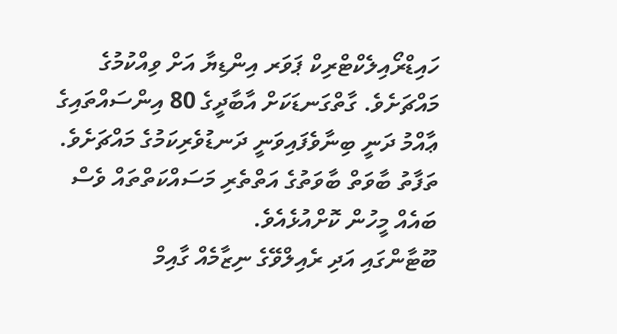ހައިޑްރޯއިލެކްޓްރިކް ޕަވަރ އިންޑިޔާ އަށް ވިއްކުމުގެ މައްޗަށެވެ. ގާތްގަނޑަކަށް އާބާދީގެ 80 އިންސައްތައިގެ ޢާއްމު ދަނީ ބިނާވެފައިވަނީ ދަނޑުވެރިކަމުގެ މައްޗަށެވެ. ތަފާތު ބާވަތް ބާވަތުގެ އަތްތެރި މަސައްކަތްތައް ވެސް ބައެއް މީހުން ކޮށްއުޅެއެވެ.
ބޫޓާންގައި އަދި ރެއިލްވޭގެ ނިޒާމެއް ގާއިމް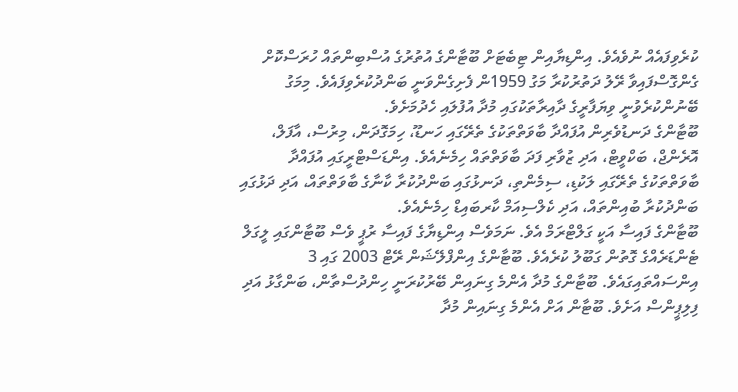ކުރެވިފައެއް ނުވެއެވެ. އިންޑިޔާއިން ޓިބެޓަށް ބޫޓާންގެ އުތުރުގެ އުސްބިންތައް ހުރަސްކޮށް ގެންގޮސްފައިވާ ރޭލު ދަތުރުކުރާ މަގު 1959ން ފެށިގެންވަނީ ބަންދުކުރެވިފައެވެ. މިމަގު ބޭނުންކުރެވުނީ ވިޔަފާރީގެ ދާއިރާތަކުގައި މުދާ އުފުލައި ހެދުމަށެވެ.
ބޫޓާންގެ ދަނޑުވެރިން އުފައްދާ ބާވަތްތަކުގެ ތެރޭގައި ހަނޑޫ، ހިމަގޮދަން، މިރުސް، އާފަލް، އޮރެންޖް، ބަކްވީޓް، އަދި ޒުވާރި ފަދަ ބާވަތްތައް ހިމެނެއެވެ. އިންޑަސްޓްރީގައި އުފައްދާ ބާވަތްތަކުގެ ތެރޭގައި ލަކުޑި، ސިމެންތި، ދަނޅުގައި ބަންދުކުރާ ކާނާގެ ބާވަތްތައް، އަދި ދަޅުގައި ބަންދުކުރާ ބުއިންތައް، އަދި ކެލްސިއަމް ކާރބައިޑް ހިމެނެއެވެ.
ބޫޓާންގެ ފައިސާ އަކީ ގަލްޓްރަމް އެވެ. ނަމަވެސް އިންޑިޔާގެ ފައިސާ ރުޕީ ވެސް ބޫޓާންގައި ލީގަލް ޓެންޑަރެއްގެ ގޮތުން ގަބޫލު ކުރެއެވެ. ބޫޓާންގެ އިންފްލޭޝަން ރޭޓް 2003 ގައި 3 އިންސައްތައިގައެވެ. ބޫޓާންގެ މުދާ އެންމެ ގިނައިން ބޭރުކުރަނީ ހިންދުސްތާން، ބަންގާޅު އަދި ފިލިޕީންސް އަށެވެ. ބޫޓާން އަށް އެންމެ ގިނައިން މުދާ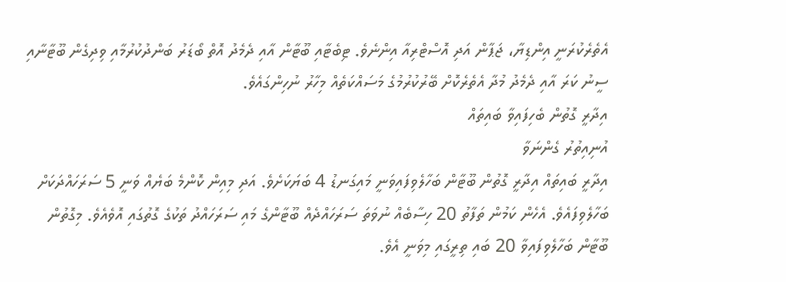އެތެރެކުރަނީ އިންޑިޔާ، ޖަޕާން އަދި އޮސްޓްރިއާ އިންނެވެ. ޓިބެޓާއި ބޫޓާން އާއި ދެމެދު އޮތް ބޯޑަރު ބަންދުކުރުމާއި ވިދިގެން ބޫޓާނާއި ސީނު ކަރަ އާއި ދެމެދު މުދާ އެތެރެކޮށް ބޭރުކުރުމުގެ މަސައްކަތެއް މިހާރު ނުހިންގައެވެ.
އިދާރީ ގޮތުން ބެހިފައިވާ ބައިތައް
އުނިއިތުރު ގެންނަވާ
އިދާރީ ބައިތައް އިދާރީ ގޮތުން ބޫޓާން ބަހާލެވިފައިވަނީ މައިގަނޑު 4 ބަޔަކަށެވެ. އަދި މިއިން ކޮންމެ ބަޔެއް ވަނީ 5 ސަރަހައްދަކަށް ބަހާލެވިފައެވެ. އެހެން ކަމުން ތަފާތު 20 ހިސާބެއް ނުވަތަ ސަރަހައްދެއް ބޫޓާންގެ މައި ސަރަހައްދު ތަކުގެ ގޮތުގައި އޮވެއެވެ. މިގޮތުން ބޫޓާން ބަހާލެވިފައިވާ 20 ބައި ތިރީގައި މިވަނީ އެވެ.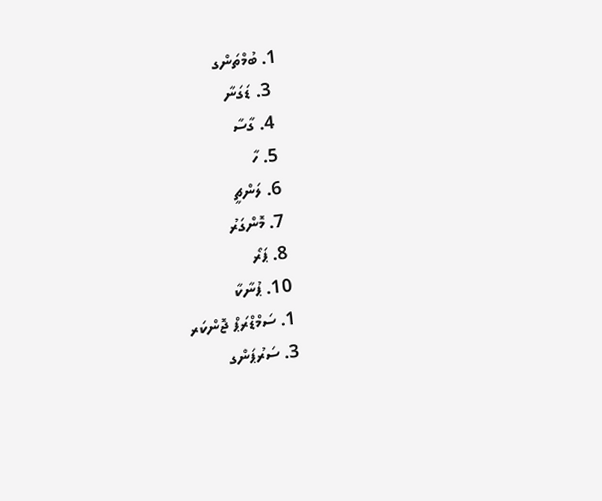1. ބުމްތަންގ
  3. ޑަގަނާ
  4. ގާސާ
  5. ހާ
  6. ލަންޗީ
  7. މޮންގަރު
  8. ޕަރޯ
  10. ޕުނާކާ
  1. ސަމްޑްރަޕް ޖޮންކަރ
  3. ސަރުޕަންގ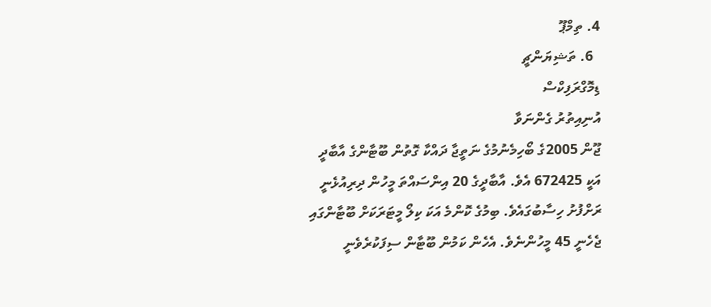4. ތިމްޕޫ
  6. ތަޝިޔަންޗީ
ޑިމޮގްރަފިކްސް
އުނިއިތުރު ގެންނަވާ
ޖޫން 2005ގެ ބޯހިމެނުމުގެ ނަތީޖާ ދައްކާ ގޮތުން ބޫޓާންގެ އާބާދީ އަކީ 672425 އެވެ. އާބާދީގެ 20 އިންސައްތަ މީހުން ދިރިއުޅެނީ ރަށްފުށު ހިސާބުގައެވެ. ބިމުގެ ކޮންމެ އަކަ ކިލޯ މީޓަރަކަށް ބޫޓާންގައި ޖެހެނީ 45 މީހުންނެވެ. އެހެން ކަމުން ބޫޓާން ސިފަކުރެވެނީ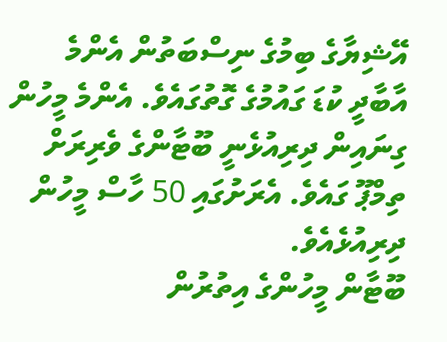އޭޝިޔާގެ ބިމުގެ ނިސްބަތުން އެންމެ އާބާދީ ކުޑަ ގައުމުގެ ގޮތުގައެވެ. އެންމެ މީހުން ގިނައިން ދިރިއުޅެނީ ބޫޓާންގެ ވެރިރަށް ތިމްޕޫ ގައެވެ. އެރަށުގައި 50 ހާސް މީހުން ދިރިއުޅެއެވެ.
ބޫޓާން މީހުންގެ އިތުރުން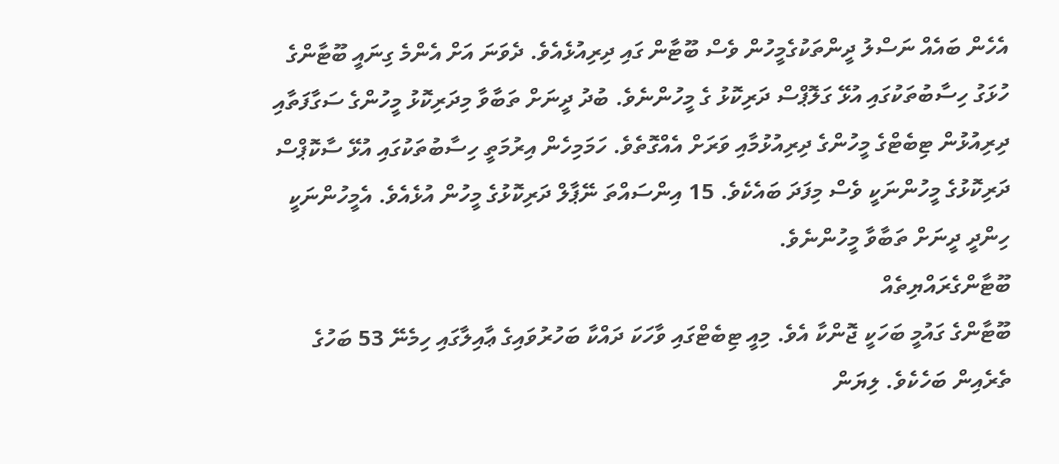އެހެން ބައެއް ނަސްލު ދީންތަކުގެމީހުން ވެސް ބޫޓާން ގައި ދިރިއުޅެއެވެ. ދެވަނަ އަށް އެންމެ ގިނައީ ބޫޓާންގެ ހުޅަގު ހިސާބުތަކުގައި އުޅޭ ގަލޮޕްސް ދަރިކޮޅު ގެ މީހުންނެވެ. ބުދު ދީނަށް ތަބާވާ މިދަރިކޮޅު މީހުންގެ ސަގާފަތާއި ދިރިއުޅުން ޓިބެޓްގެ މީހުންގެ ދިރިއުޅުމާއި ވަރަށް އެއްގޮތެވެ. ހަމަމިހެން އިރުމަތީ ހިސާބުތަކުގައި އުޅޭ ސާކޮޕްސް ދަރިކޮޅުގެ މީހުންނަކީ ވެސް މިފަދަ ބައެކެވެ. 15 އިންސައްތަ ނޭޕާލް ދަރިކޮޅުގެ މީހުން އުޅެއެވެ. އެމީހުންނަކީ ހިންދީ ދީނަށް ތަބާވާ މީހުންނެވެ.
ބޫޓާންގެރައްޔިތެއް
ބޫޓާންގެ ގައުމީ ބަހަކީ ޖޮންކާ އެވެ. މިއީ ޓިބެޓްގައި ވާހަކަ ދައްކާ ބަހުރުވައިގެ ޢާއިލާގައި ހިމެނޭ 53 ބަހުގެ ތެރެއިން ބަހެކެވެ. ލިޔަން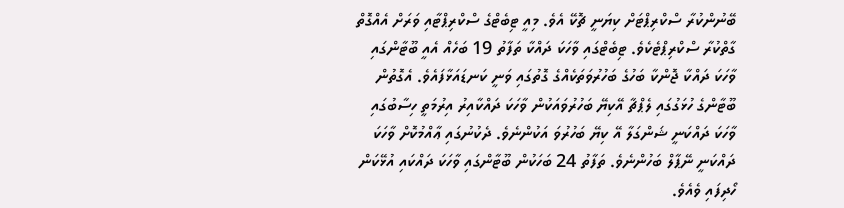ބޭނުންކުރާ ސްކްރިޕްޓަށް ކިޔަނީ ޗޮކޭ އެވެ. މިއީ ޓިބެޓްގެ ސްކްރިޕްޓާއި ވަރަށް އެއްގޮތް ގާތްކުރާ ސްކްރިޕްޓެކެވެ. ޓިބެޓްގައި ވާހަކަ ދައްކާ ތަފާތު 19 ބަހެއް އެއީ ބޫޓާންގައި ވާހަކަ ދައްކާ ޖޮންކާ ބަހުގެ ބަހުރުވަތަކެއްގެ ގޮތުގައި ވަނީ ކަނޑައަޅާފައެވެ. އެގޮތުން ބޫޓާންގެ ހުޅަގުގައި ލެޕްޗާ އޭކިޔޭ ބަހުރުވައަކުން ވާހަކަ ދައްކާއިރު އިރުމަތީ ހިސާބުގައި ވާހަކަ ދައްކަނީ ޝަންގަލާ އޭ ކިޔޭ ބަހުރުވަ އަކުންނެވެ. ދެކުނުގައި ޢާއްމުކޮށް ވާހަކަ ދައްކަނީ ނޭޕާލް ބަހުންނެވެ. ތަފާތު 24 ބަހަކުން ބޫޓާންގައި ވާހަކަ ދައްކައި އުޅޭކަން ހޯދިފައި ވެއެވެ.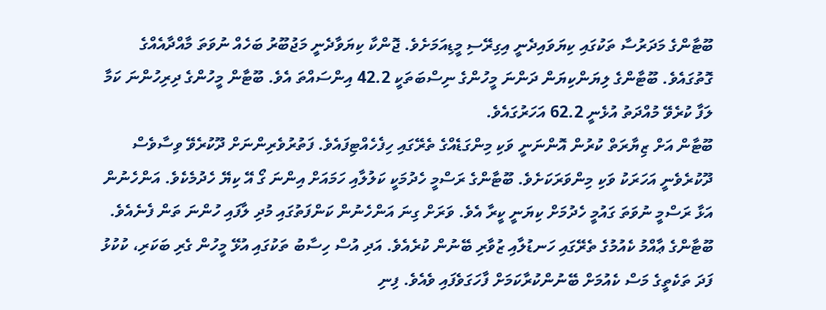ބޫޓާންގެ މަދަރުސާ ތަކުގައި ކިޔަވައިދެނީ އިގިރޭސި މީޑިއަމަށެވެ. ޖޮންކާ ކިޔަވާދެނީ މަޖުބޫރު ބަހެއް ނުވަތަ މާއްދާއެއްގެ ގޮތުގައެވެ. ބޫޓާންގެ ލިޔަންކިޔަން ދަންނަ މީހުންގެ ނިސްބަތަކީ 42.2 އިންސައްތަ އެވެ. ބޫޓާން މީހުންގެ ދިރިހުންނަ ކަމާ ލަފާ ކުރެވޭ މުއްދަތު އުޅެނީ 62.2 އަހަރުގައެވެ.
ބޫޓާން އަށް ޒިޔާރަތް ކުރުން އޮންނަނީ ވަކި މިންގަޑެއްގެ ތެރޭގައި ހިފެހެއްޓިފައެވެ. ފަތުރުވެރިންނަށް ދޫކުރެވޭ ވިސާވެސް ދޫކުރެވެނީ އަހަރަކު ވަކި މިންވަރަކަށެވެ. ބޫޓާންގެ ރަސްމީ ހެދުމަކީ ކަލުލާއި ހަމައަށް އިންނަ ގޯ އޭ ކިޔޭ ހެދުމެކެވެ. އަންހެނުން އަޅާ ރަސްމީ ނުވަތަ ގައުމީ ހެދުމަށް ކިޔަނީ ކީރާ އެވެ. ވަރަށް ގިނަ އަންހެނުން ކަންފަތުގައި މުދި ލާފައި ހުންނަ ތަން ފެނެއެވެ.
ބޫޓާންގެ ޢާއްމު ކެއުމުގެ ތެރޭގައި ހަނޑުލާއި ޒުވާރި ބޭނުން ކުރެއެވެ. އަދި އުސް ހިސާބު ތަކުގައި އުޅޭ މީހުން ގެރި ބަކަރި، ކުކުޅު ފަދަ ތަކެތީގެ މަސް ކެއުމަށް ބޭނުންކުރާކަމަށް ފާހަގަވެފައި ވެއެވެ. ފިނި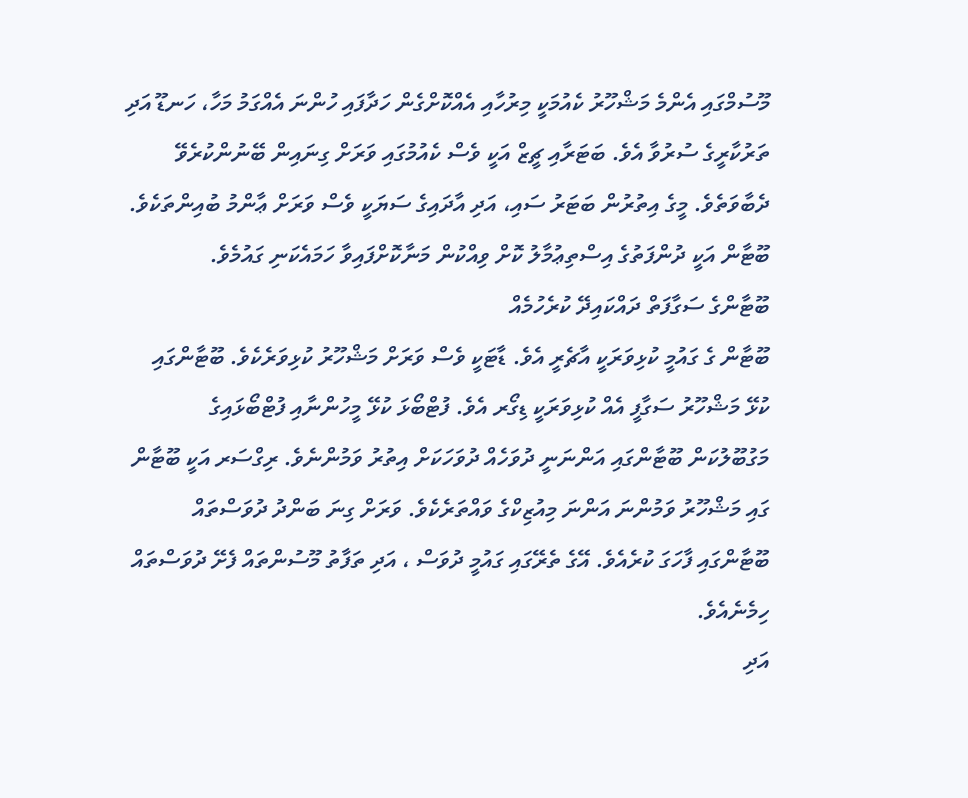މޫސުމްގައި އެންމެ މަޝްހޫރު ކެއުމަކީ މިރުހާއި އެއްކޮށްގެން ހަދާފައި ހުންނަ އެއްގަމު މަހާ، ހަނޑޫ އަދި ތަރުކާރީގެ ސުރުވާ އެވެ. ބަޓަރާއި ޗީޒް އަކީ ވެސް ކެއުމުގައި ވަރަށް ގިނައިން ބޭނުންކުރެވޭ ދެބާވަތެވެ. މީގެ އިތުރުން ބަޓަރު ސައި، އަދި އާދައިގެ ސަޔަކީ ވެސް ވަރަށް ޢާންމު ބުއިންތަކެވެ. ބޫޓާން އަކީ ދުންފަތުގެ އިސްތިޢުމާލު ކޮށް ވިއްކުން މަނާކޮށްފައިވާ ހަމައެކަނި ގައުމެވެ.
ބޫޓާންގެ ސަގާފަތް ދައްކައިދޭ ކުރެހުމެއް
ބޫޓާން ގެ ގައުމީ ކުޅިވަރަކީ އާޗެރީ އެވެ. ޑާޓަކީ ވެސް ވަރަށް މަޝްހޫރު ކުޅިވަރެކެވެ. ބޫޓާންގައި ކުޅޭ މަޝްހޫރު ސަގާފީ އެއް ކުޅިވަރަކީ ޑިގޯރ އެވެ. ފުޓްބޯޅަ ކުޅޭ މީހުންނާއި ފުޓްބޯޅައިގެ މަގުބޫލުކަން ބޫޓާންގައި އަންނަނީ ދުވަހެއް ދުވަހަކަށް އިތުރު ވަމުންނެވެ. ރިގްސަރ އަކީ ބޫޓާން ގައި މަޝްހޫރު ވަމުންނަ އަންނަ މިއުޒިކްގެ ވައްތަރެކެވެ. ވަރަށް ގިނަ ބަންދު ދުވަސްތައް ބޫޓާންގައި ފާހަގަ ކުރެއެވެ. އޭގެ ތެރޭގައި ގައުމީ ދުވަސް ، އަދި ތަފާތު މޫސުންތައް ފެށޭ ދުވަސްތައް ހިމެނެއެވެ.
އަދި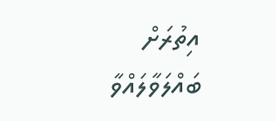އިތުރަށް ބައްލަވާލައްވާ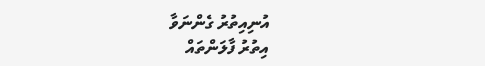އުނިއިތުރު ގެންނަވާ
އިތުރު ފާލަންތައް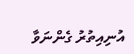އުނިއިތުރު ގެންނަވާ